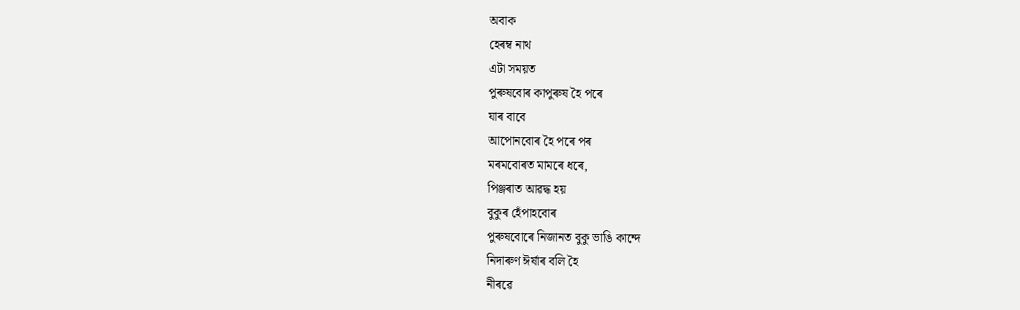অবাক
হেৰম্ব নাথ
এটা সময়ত
পুৰুষবোৰ কাপুৰুষ হৈ পৰে
যাৰ বাবে
আপোনবোৰ হৈ পৰে পৰ
মৰমবোৰত মামৰে ধৰে,
পিঞ্জৰাত আৱদ্ধ হয়
বুকুৰ হেঁপাহবোৰ
পুৰুষবোৰে নিজানত বুকু ভাঙি কান্দে
নিদাৰুণ ঈৰ্ষাৰ বলি হৈ
নীৰৱে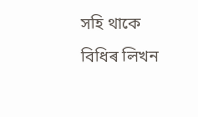সহি থাকে
বিধিৰ লিখন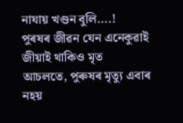নাযায় খণ্ডন বুলি….!
পুৰষৰ জীৱন যেন এনেকুৱাই
জীয়াই থাকিও মৃত
আচলতে, পুৰুষৰ মৃত্যু এবাৰ নহয়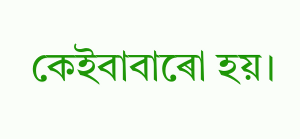কেইবাবাৰো হয়।